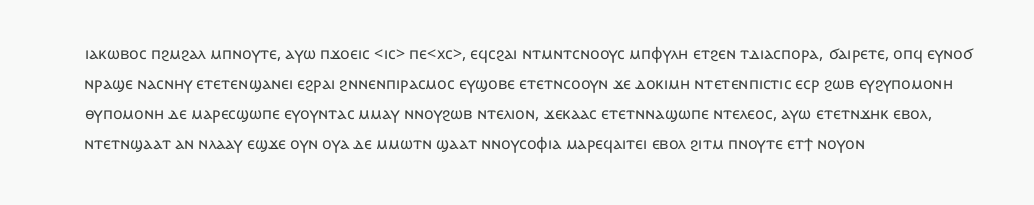ⲓⲁⲕⲱⲃⲟⲥ ⲡϩⲙϩⲁⲗ ⲙⲡⲛⲟⲩⲧⲉ, ⲁⲩⲱ ⲡϫⲟⲉⲓⲥ <ⲓⲥ> ⲡⲉ<ⲭⲥ>, ⲉϥⲥϩⲁⲓ ⲛⲧⲙⲛⲧⲥⲛⲟⲟⲩⲥ ⲙⲡⲫⲩⲗⲏ ⲉⲧϩⲉⲛ ⲧⲇⲓⲁⲥⲡⲟⲣⲁ, ϭⲁⲓⲣⲉⲧⲉ, ⲟⲡϥ ⲉⲩⲛⲟϭ ⲛⲣⲁϣⲉ ⲛⲁⲥⲛⲏⲩ ⲉⲧⲉⲧⲉⲛϣⲁⲛⲉⲓ ⲉϩⲣⲁⲓ ϩⲛⲛⲉⲛⲡⲓⲣⲁⲥⲙⲟⲥ ⲉⲩϣⲟⲃⲉ ⲉⲧⲉⲧⲛⲥⲟⲟⲩⲛ ϫⲉ ⲇⲟⲕⲓⲙⲏ ⲛⲧⲉⲧⲉⲛⲡⲓⲥⲧⲓⲥ ⲉⲥⲣ ϩⲱⲃ ⲉⲩϩⲩⲡⲟⲙⲟⲛⲏ ⲑⲩⲡⲟⲙⲟⲛⲏ ⲇⲉ ⲙⲁⲣⲉⲥϣⲱⲡⲉ ⲉⲩⲟⲩⲛⲧⲁⲥ ⲙⲙⲁⲩ ⲛⲛⲟⲩϩⲱⲃ ⲛⲧⲉⲗⲓⲟⲛ, ϫⲉⲕⲁⲁⲥ ⲉⲧⲉⲧⲛⲛⲁϣⲱⲡⲉ ⲛⲧⲉⲗⲉⲟⲥ, ⲁⲩⲱ ⲉⲧⲉⲧⲛϫⲏⲕ ⲉⲃⲟⲗ, ⲛⲧⲉⲧⲛϣⲁⲁⲧ ⲁⲛ ⲛⲗⲁⲁⲩ ⲉϣϫⲉ ⲟⲩⲛ ⲟⲩⲁ ⲇⲉ ⲙⲙⲱⲧⲛ ϣⲁⲁⲧ ⲛⲛⲟⲩⲥⲟⲫⲓⲁ ⲙⲁⲣⲉϥⲁⲓⲧⲉⲓ ⲉⲃⲟⲗ ϩⲓⲧⲙ ⲡⲛⲟⲩⲧⲉ ⲉⲧϯ ⲛⲟⲩⲟⲛ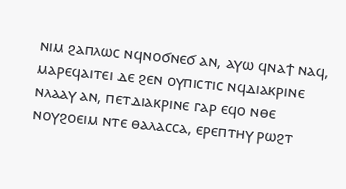ⲛⲓⲙ ϩⲁⲡⲗⲱⲥ ⲛϥⲛⲟϭⲛⲉϭ ⲁⲛ, ⲁⲩⲱ ϥⲛⲁϯ ⲛⲁϥ, ⲙⲁⲣⲉϥⲁⲓⲧⲉⲓ ⲇⲉ ϩⲉⲛ ⲟⲩⲡⲓⲥⲧⲓⲥ ⲛϥⲇⲓⲁⲕⲣⲓⲛⲉ ⲛⲗⲁⲁⲩ ⲁⲛ, ⲡⲉⲧⲇⲓⲁⲕⲣⲓⲛⲉ ⲅⲁⲣ ⲉϥⲟ ⲛⲑⲉ ⲛⲟⲩϩⲟⲉⲓⲙ ⲛⲧⲉ ⲑⲁⲗⲁⲥⲥⲁ, ⲉⲣⲉⲡⲧⲏⲩ ⲣⲱϩⲧ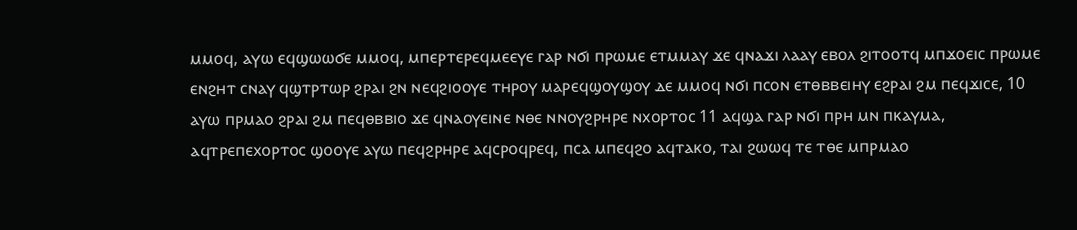ⲙⲙⲟϥ, ⲁⲩⲱ ⲉϥϣⲱⲱϭⲉ ⲙⲙⲟϥ, ⲙⲡⲉⲣⲧⲉⲣⲉϥⲙⲉⲉⲩⲉ ⲅⲁⲣ ⲛϭⲓ ⲡⲣⲱⲙⲉ ⲉⲧⲙⲙⲁⲩ ϫⲉ ϥⲛⲁϫⲓ ⲗⲁⲁⲩ ⲉⲃⲟⲗ ϩⲓⲧⲟⲟⲧϥ ⲙⲡϫⲟⲉⲓⲥ ⲡⲣⲱⲙⲉ ⲉⲛϩⲏⲧ ⲥⲛⲁⲩ ϥϣⲧⲣⲧⲱⲣ ϩⲣⲁⲓ ϩⲛ ⲛⲉϥϩⲓⲟⲟⲩⲉ ⲧⲏⲣⲟⲩ ⲙⲁⲣⲉϥϣⲟⲩϣⲟⲩ ⲇⲉ ⲙⲙⲟϥ ⲛϭⲓ ⲡⲥⲟⲛ ⲉⲧⲑⲃⲃⲉⲓⲏⲩ ⲉϩⲣⲁⲓ ϩⲙ ⲡⲉϥϫⲓⲥⲉ, 10 ⲁⲩⲱ ⲡⲣⲙⲁⲟ ϩⲣⲁⲓ ϩⲙ ⲡⲉϥⲑⲃⲃⲓⲟ ϫⲉ ϥⲛⲁⲟⲩⲉⲓⲛⲉ ⲛⲑⲉ ⲛⲛⲟⲩϩⲣⲏⲣⲉ ⲛⲭⲟⲣⲧⲟⲥ 11 ⲁϥϣⲁ ⲅⲁⲣ ⲛϭⲓ ⲡⲣⲏ ⲙⲛ ⲡⲕⲁⲩⲙⲁ, ⲁϥⲧⲣⲉⲡⲉⲭⲟⲣⲧⲟⲥ ϣⲟⲟⲩⲉ ⲁⲩⲱ ⲡⲉϥϩⲣⲏⲣⲉ ⲁϥⲥⲣⲟϥⲣⲉϥ, ⲡⲥⲁ ⲙⲡⲉϥϩⲟ ⲁϥⲧⲁⲕⲟ, ⲧⲁⲓ ϩⲱⲱϥ ⲧⲉ ⲧⲑⲉ ⲙⲡⲣⲙⲁⲟ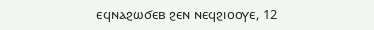ⲉϥⲛⲁϩⲱϭⲉⲃ ϩⲉⲛ ⲛⲉϥϩⲓⲟⲟⲩⲉ, 12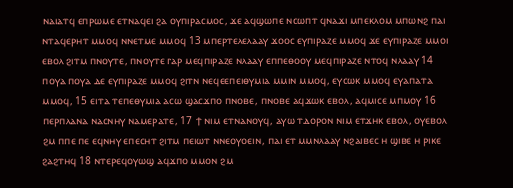ⲛⲁⲓⲁⲧϥ ⲉⲡⲣⲱⲙⲉ ⲉⲧⲛⲁϥⲉⲓ ϩⲁ ⲟⲩⲡⲓⲣⲁⲥⲙⲟⲥ, ϫⲉ ⲁϥϣⲱⲡⲉ ⲛⲥⲱⲡⲧ ϥⲛⲁϫⲓ ⲙⲡⲉⲕⲗⲟⲙ ⲙⲡⲱⲛϩ ⲡⲁⲓ ⲛⲧⲁϥⲉⲣⲏⲧ ⲙⲙⲟϥ ⲛⲛⲉⲧⲙⲉ ⲙⲙⲟϥ 13 ⲙⲡⲉⲣⲧⲉⲗⲉⲗⲁⲁⲩ ϫⲟⲟⲥ ⲉⲩⲡⲓⲣⲁⲍⲉ ⲙⲙⲟϥ ϫⲉ ⲉⲩⲡⲓⲣⲁⲍⲉ ⲙⲙⲟⲓ ⲉⲃⲟⲗ ϩⲓⲧⲙ ⲡⲛⲟⲩⲧⲉ, ⲡⲛⲟⲩⲧⲉ ⲅⲁⲣ ⲙⲉϥⲡⲓⲣⲁⲍⲉ ⲛⲗⲁⲁⲩ ⲉⲡⲡⲉⲑⲟⲟⲩ ⲙⲉϥⲡⲓⲣⲁⲍⲉ ⲛⲧⲟϥ ⲛⲗⲁⲁⲩ 14 ⲡⲟⲩⲁ ⲡⲟⲩⲁ ⲇⲉ ⲉⲩⲡⲓⲣⲁⲍⲉ ⲙⲙⲟϥ ϩⲓⲧⲛ ⲛⲉϥⲉⲉⲡⲉⲓⲑⲩⲙⲓⲁ ⲙⲙⲓⲛ ⲙⲙⲟϥ, ⲉⲩⲥⲱⲕ ⲙⲙⲟϥ ⲉⲩⲁⲡⲁⲧⲁ ⲙⲙⲟϥ, 15 ⲉⲓⲧⲁ ⲧⲉⲡⲉⲑⲩⲙⲓⲁ ⲁⲥⲱ ϣⲁⲥϫⲡⲟ ⲡⲛⲟⲃⲉ, ⲡⲛⲟⲃⲉ ⲁϥϫⲱⲕ ⲉⲃⲟⲗ, ⲁϥⲙⲓⲥⲉ ⲙⲡⲙⲟⲩ 16 ⲡⲉⲣⲡⲗⲁⲛⲁ ⲛⲁⲥⲛⲏⲩ ⲛⲁⲙⲉⲣⲁⲧⲉ, 17 ϯ ⲛⲓⲙ ⲉⲧⲛⲁⲛⲟⲩϥ, ⲁⲩⲱ ⲧⲇⲟⲣⲟⲛ ⲛⲓⲙ ⲉⲧϫⲏⲕ ⲉⲃⲟⲗ, ⲟⲩⲉⲃⲟⲗ ϩⲙ ⲡⲡⲉ ⲡⲉ ⲉϥⲛⲏⲩ ⲉⲡⲉⲥⲏⲧ ϩⲓⲧⲙ ⲡⲉⲓⲱⲧ ⲛⲛⲉⲟⲩⲟⲉⲓⲛ, ⲡⲁⲓ ⲉⲧ ⲙⲙⲛⲗⲁⲁⲩ ⲛϩⲁⲓⲃⲉⲥ ⲏ ϣⲓⲃⲉ ⲏ ⲣⲓⲕⲉ ϩⲁϩⲧⲏϥ 18 ⲛⲧⲉⲣⲉϥⲟⲩⲱϣ ⲁϥϫⲡⲟ ⲙⲙⲟⲛ ϩⲙ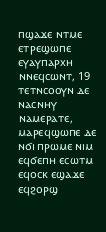ⲡϣⲁϫⲉ ⲛⲧⲙⲉ ⲉⲧⲣⲉϣⲱⲡⲉ ⲉⲩⲁⲩⲡⲁⲣⲭⲏ ⲛⲛⲉϥⲥⲱⲛⲧ, 19 ⲧⲉⲧⲛⲥⲟⲟⲩⲛ ⲇⲉ ⲛⲁⲥⲛⲏⲩ ⲛⲁⲙⲉⲣⲁⲧⲉ, ⲙⲁⲣⲉϥϣⲱⲡⲉ ⲇⲉ ⲛϭⲓ ⲡⲣⲱⲙⲉ ⲛⲓⲙ ⲉϥϭⲉⲡⲏ ⲉⲥⲱⲧⲙ ⲉϥⲟⲥⲕ ⲉϣⲁϫⲉ ⲉϥϩⲟⲣϣ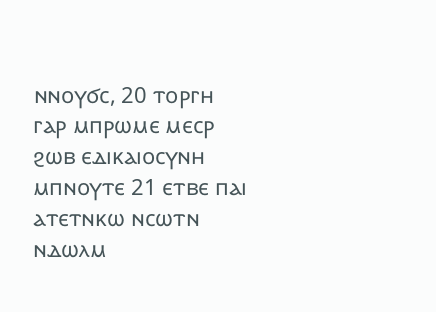ⲛⲛⲟⲩϭⲥ, 20 ⲧⲟⲣⲅⲏ ⲅⲁⲣ ⲙⲡⲣⲱⲙⲉ ⲙⲉⲥⲣ ϩⲱⲃ ⲉⲇⲓⲕⲁⲓⲟⲥⲩⲛⲏ ⲙⲡⲛⲟⲩⲧⲉ 21 ⲉⲧⲃⲉ ⲡⲁⲓ ⲁⲧⲉⲧⲛⲕⲱ ⲛⲥⲱⲧⲛ ⲛⲇⲱⲗⲙ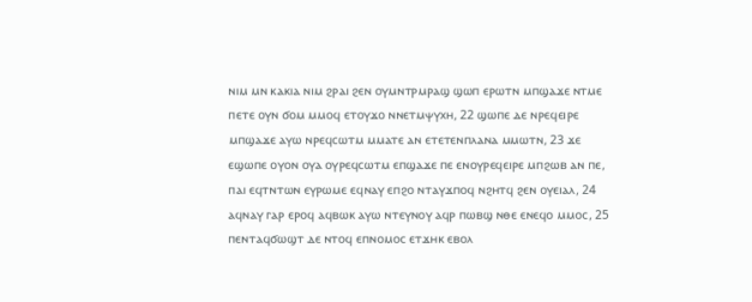ⲛⲓⲙ ⲙⲛ ⲕⲁⲕⲓⲁ ⲛⲓⲙ ϩⲣⲁⲓ ϩⲉⲛ ⲟⲩⲙⲛⲧⲣⲙⲣⲁϣ ϣⲱⲡ ⲉⲣⲱⲧⲛ ⲙⲡϣⲁϫⲉ ⲛⲧⲙⲉ ⲡⲉⲧⲉ ⲟⲩⲛ ϭⲟⲙ ⲙⲙⲟϥ ⲉⲧⲟⲩϫⲟ ⲛⲛⲉⲧⲙⲯⲩⲭⲏ, 22 ϣⲱⲡⲉ ⲇⲉ ⲛⲣⲉϥⲉⲓⲣⲉ ⲙⲡϣⲁϫⲉ ⲁⲩⲱ ⲛⲣⲉϥⲥⲱⲧⲙ ⲙⲙⲁⲧⲉ ⲁⲛ ⲉⲧⲉⲧⲉⲛⲡⲗⲁⲛⲁ ⲙⲙⲱⲧⲛ, 23 ϫⲉ ⲉϣⲱⲡⲉ ⲟⲩⲟⲛ ⲟⲩⲁ ⲟⲩⲣⲉϥⲥⲱⲧⲙ ⲉⲡϣⲁϫⲉ ⲡⲉ ⲉⲛⲟⲩⲣⲉϥⲉⲓⲣⲉ ⲙⲡϩⲱⲃ ⲁⲛ ⲡⲉ, ⲡⲁⲓ ⲉϥⲧⲛⲧⲱⲛ ⲉⲩⲣⲱⲙⲉ ⲉϥⲛⲁⲩ ⲉⲡϩⲟ ⲛⲧⲁⲩϫⲡⲟϥ ⲛϩⲏⲧϥ ϩⲉⲛ ⲟⲩⲉⲓⲁⲗ, 24 ⲁϥⲛⲁⲩ ⲅⲁⲣ ⲉⲣⲟϥ ⲁϥⲃⲱⲕ ⲁⲩⲱ ⲛⲧⲉⲩⲛⲟⲩ ⲁϥⲣ ⲡⲱⲃϣ ⲛⲑⲉ ⲉⲛⲉϥⲟ ⲙⲙⲟⲥ, 25 ⲡⲉⲛⲧⲁϥϭⲱϣⲧ ⲇⲉ ⲛⲧⲟϥ ⲉⲡⲛⲟⲙⲟⲥ ⲉⲧϫⲏⲕ ⲉⲃⲟⲗ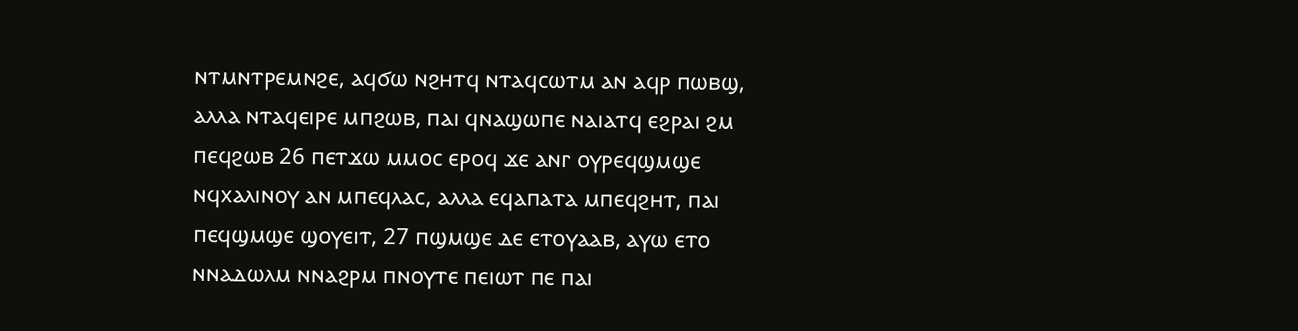ⲛⲧⲙⲛⲧⲣⲉⲙⲛϩⲉ, ⲁϥϭⲱ ⲛϩⲏⲧϥ ⲛⲧⲁϥⲥⲱⲧⲙ ⲁⲛ ⲁϥⲣ ⲡⲱⲃϣ, ⲁⲗⲗⲁ ⲛⲧⲁϥⲉⲓⲣⲉ ⲙⲡϩⲱⲃ, ⲡⲁⲓ ϥⲛⲁϣⲱⲡⲉ ⲛⲁⲓⲁⲧϥ ⲉϩⲣⲁⲓ ϩⲙ ⲡⲉϥϩⲱⲃ 26 ⲡⲉⲧϫⲱ ⲙⲙⲟⲥ ⲉⲣⲟϥ ϫⲉ ⲁⲛⲅ ⲟⲩⲣⲉϥϣⲙϣⲉ ⲛϥⲭⲁⲗⲓⲛⲟⲩ ⲁⲛ ⲙⲡⲉϥⲗⲁⲥ, ⲁⲗⲗⲁ ⲉϥⲁⲡⲁⲧⲁ ⲙⲡⲉϥϩⲏⲧ, ⲡⲁⲓ ⲡⲉϥϣⲙϣⲉ ϣⲟⲩⲉⲓⲧ, 27 ⲡϣⲙϣⲉ ⲇⲉ ⲉⲧⲟⲩⲁⲁⲃ, ⲁⲩⲱ ⲉⲧⲟ ⲛⲛⲁⲇⲱⲗⲙ ⲛⲛⲁϩⲣⲙ ⲡⲛⲟⲩⲧⲉ ⲡⲉⲓⲱⲧ ⲡⲉ ⲡⲁⲓ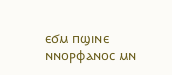ⲉϭⲙ ⲡϣⲓⲛⲉ ⲛⲛⲟⲣⲫⲁⲛⲟⲥ ⲙⲛ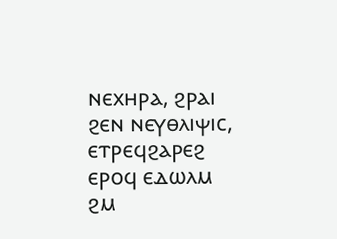ⲛⲉⲭⲏⲣⲁ, ϩⲣⲁⲓ ϩⲉⲛ ⲛⲉⲩⲑⲗⲓⲯⲓⲥ, ⲉⲧⲣⲉϥϩⲁⲣⲉϩ ⲉⲣⲟϥ ⲉⲇⲱⲗⲙ ϩⲙ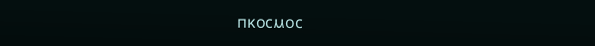ⲡⲕⲟⲥⲙⲟⲥ